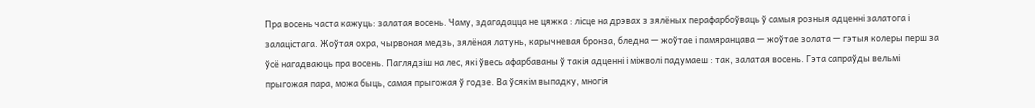Пра восень часта кажуць: залатая восень. Чаму, здагадацца не цяжка : лісце на дрэвах з зялёных перафарбоўваць ў самыя розныя адценні залатога і залацістага. Жоўтая охра, чырвоная медзь, зялёная латунь, карычневая бронза, бледна — жоўтае і памяранцава — жоўтае золата — гэтыя колеры перш за ўсё нагадваюць пра восень. Паглядзіш на лес, які ўвесь афарбаваны ў такія адценні і міжволі падумаеш : так, залатая восень. Гэта сапраўды вельмі прыгожая пара, можа быць, самая прыгожая ў годзе. Ва ўсякім выпадку, многія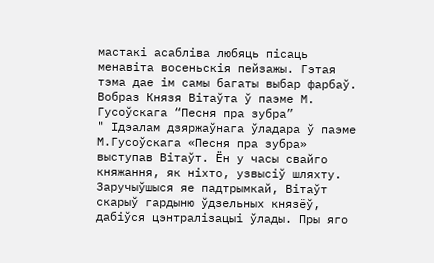мастакі асабліва любяць пісаць менавіта восеньскія пейзажы. Гэтая тэма дае ім самы багаты выбар фарбаў.
Вобраз Князя Вітаўта ў паэме М. Гусоўскага “Песня пра зубра”
" Ідэалам дзяржаўнага ўладара ў паэме М.Гусоўскага «Песня пра зубра» выступав Вітаўт. Ён у часы свайго княжання, як ніхто, узвысіў шляхту. Заручыўшыся яе падтрымкай, Вітаўт скарыў гардыню ўдзельных князёў, дабіўся цэнтралізацыі ўлады. Пры яго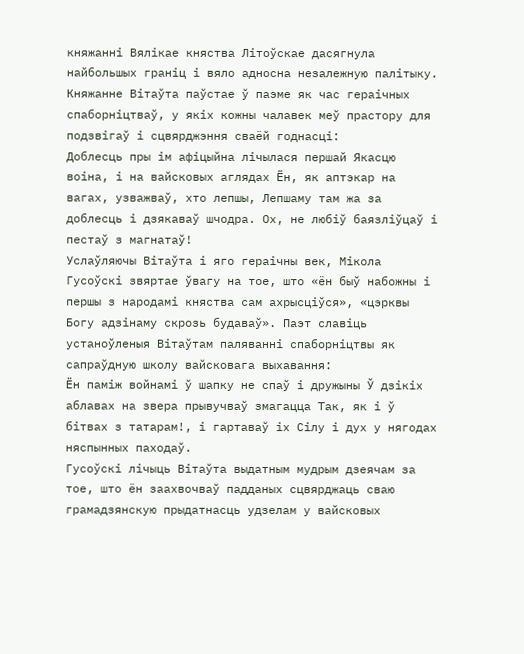княжанні Вялікае княства Літоўскае дасягнула найбольшых граніц і вяло адносна незалежную палітыку. Княжанне Вітаўта паўстае ў паэме як час гераічных спаборніцтваў, у якіх кожны чалавек меў прастору для подзвігаў і сцвярджэння сваёй годнасці:
Доблесць пры ім афіцыйна лічылася першай Якасцю воіна, і на вайсковых аглядах Ён, як аптэкар на вагах, узважваў, хто лепшы, Лепшаму там жа за доблесць і дзякаваў шчодра. Ох, не любіў баязліўцаў і пестаў з магнатаў!
Услаўляючы Вітаўта і яго гераічны век, Мікола Гусоўскі звяртае ўвагу на тое, што «ён быў набожны і першы з народамі княства сам ахрысціўся», «цэрквы Богу адзінаму скрозь будаваў». Паэт славіць устаноўленыя Вітаўтам паляванні спаборніцтвы як сапраўдную школу вайсковага выхавання:
Ён паміж войнамі ў шапку не спаў і дружыны Ў дзікіх аблавах на звера прывучваў змагацца Так, як і ў бітвах з татарам!, і гартаваў іх Сілу і дух у нягодах няспынных паходаў.
Гусоўскі лічыць Вітаўта выдатным мудрым дзеячам за тое, што ён заахвочваў падданых сцвярджаць сваю грамадзянскую прыдатнасць удзелам у вайсковых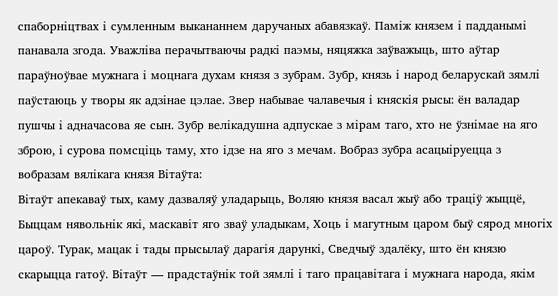спаборніцтвах і сумленным выкананнем даручаных абавязкаў. Паміж князем і падданымі панавала згода. Уважліва перачытваючы радкі паэмы, няцяжка заўважыць, што аўтар параўноўвае мужнага і моцнага духам князя з зубрам. Зубр, князь і народ беларускай зямлі паўстаюць у творы як адзінае цэлае. Звер набывае чалавечыя і княскія рысы: ён валадар пушчы і адначасова яе сын. Зубр велікадушна адпускае з мірам таго, хто не ўзнімае на яго зброю, і сурова помсціць таму, хто ідзе на яго з мечам. Вобраз зубра асацыіруецца з вобразам вялікага князя Вітаўта:
Вітаўт апекаваў тых, каму дазваляў уладарыць, Воляю князя васал жыў або траціў жыццё, Быццам нявольнік які, маскавіт яго зваў уладыкам, Хоць і магутным царом быў сярод многіх цароў. Турак, мацак і тады прысылаў дарагія дарункі, Сведчыў здалёку, што ён князю скарыцца гатоў. Вітаўт — прадстаўнік той зямлі і таго працавітага і мужнага народа, якім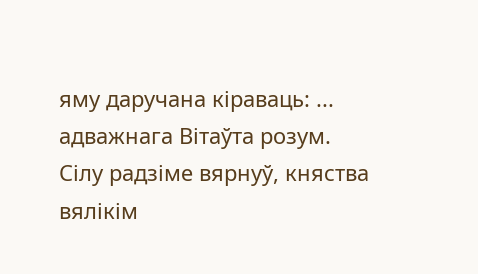яму даручана кіраваць: ... адважнага Вітаўта розум. Сілу радзіме вярнуў, княства вялікім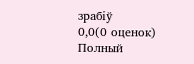зрабіў
0,0(0 оценок)
Полный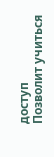доступ
Позволит учиться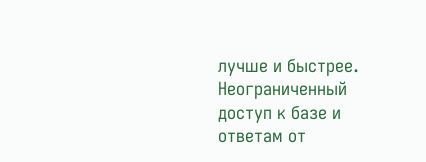лучше и быстрее. Неограниченный доступ к базе и ответам от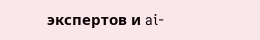экспертов и ai-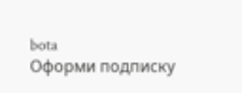bota
Оформи подписку